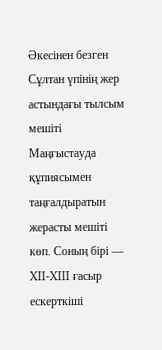Әкесінен безген Сұлтан үпінің жер астындағы тылсым мешіті
Маңғыстауда құпиясымен таңғалдыратын жерасты мешіті көп. Соның бірі — XII-XIII ғасыр ескерткіші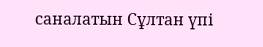саналатын Сұлтан үпі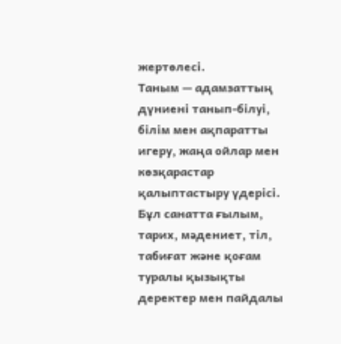жертөлесі.
Таным — адамзаттың дүниені танып-білуі, білім мен ақпаратты игеру, жаңа ойлар мен көзқарастар қалыптастыру үдерісі. Бұл санатта ғылым, тарих, мәдениет, тіл, табиғат және қоғам туралы қызықты деректер мен пайдалы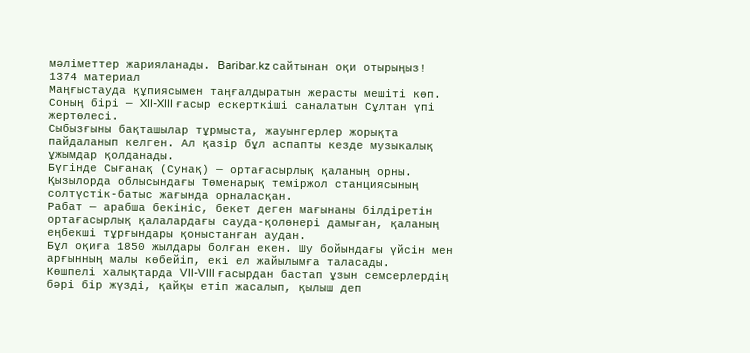мәліметтер жарияланады. Baribar.kz сайтынан оқи отырыңыз!
1374 материал
Маңғыстауда құпиясымен таңғалдыратын жерасты мешіті көп. Соның бірі — XII-XIII ғасыр ескерткіші саналатын Сұлтан үпі жертөлесі.
Сыбызғыны бақташылар тұрмыста, жауынгерлер жорықта пайдаланып келген. Ал қазір бұл аспапты кезде музыкалық ұжымдар қолданады.
Бүгінде Сығанақ (Сунақ) — ортағасырлық қаланың орны. Қызылорда облысындағы Төменарық теміржол станциясының солтүстік-батыс жағында орналасқан.
Рабат — арабша бекініс, бекет деген мағынаны білдіретін ортағасырлық қалалардағы сауда-қолөнері дамыған, қаланың еңбекші тұрғындары қоныстанған аудан.
Бұл оқиға 1850 жылдары болған екен. Шу бойындағы үйсін мен арғынның малы көбейіп, екі ел жайылымға таласады.
Көшпелі халықтарда VII-VIII ғасырдан бастап ұзын семсерлердің бәрі бір жүзді, қайқы етіп жасалып, қылыш деп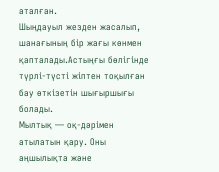аталған.
Шыңдауыл жезден жасалып, шанағының бір жағы көнмен қапталады.Астыңғы бөлігінде түрлі-түсті жіптен тоқылған бау өткізетін шығыршығы болады.
Мылтық — оқ-дәрімен атылатын қару. Оны аңшылықта және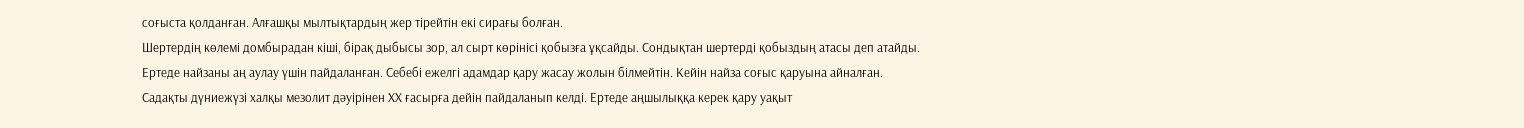соғыста қолданған. Алғашқы мылтықтардың жер тірейтін екі сирағы болған.
Шертердің көлемі домбырадан кіші, бірақ дыбысы зор, ал сырт көрінісі қобызға ұқсайды. Сондықтан шертерді қобыздың атасы деп атайды.
Ертеде найзаны аң аулау үшін пайдаланған. Себебі ежелгі адамдар қару жасау жолын білмейтін. Кейін найза соғыс қаруына айналған.
Садақты дүниежүзі халқы мезолит дәуірінен ХХ ғасырға дейін пайдаланып келді. Ертеде аңшылыққа керек қару уақыт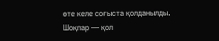өте келе соғыста қолданылды.
Шоқпар — қол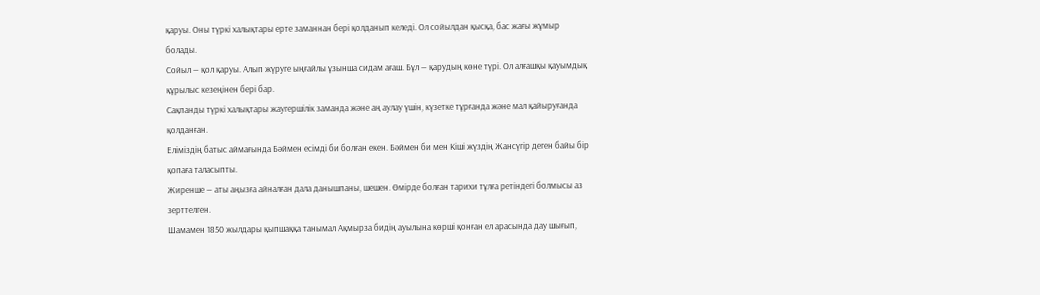қаруы. Оны түркі халықтары ерте заманнан бері қолданып келеді. Ол сойылдан қысқа, бас жағы жұмыр болады.
Сойыл — қол қаруы. Алып жүруге ыңғайлы ұзынша сидам ағаш. Бұл — қарудың көне түрі. Ол алғашқы қауымдық құрылыс кезеңінен бері бар.
Сақпанды түркі халықтары жаугершілік заманда және аң аулау үшін, күзетке тұрғанда және мал қайыруғанда қолданған.
Еліміздің батыс аймағында Бәймен есімді би болған екен. Бәймен би мен Кіші жүздің Жансүгір деген байы бір қопаға таласыпты.
Жиренше — аты аңызға айналған дала данышпаны, шешен. Өмірде болған тарихи тұлға ретіндегі болмысы аз зерттелген.
Шамамен 1850 жылдары қыпшаққа танымал Ақмырза бидің ауылына көрші қонған ел арасында дау шығып,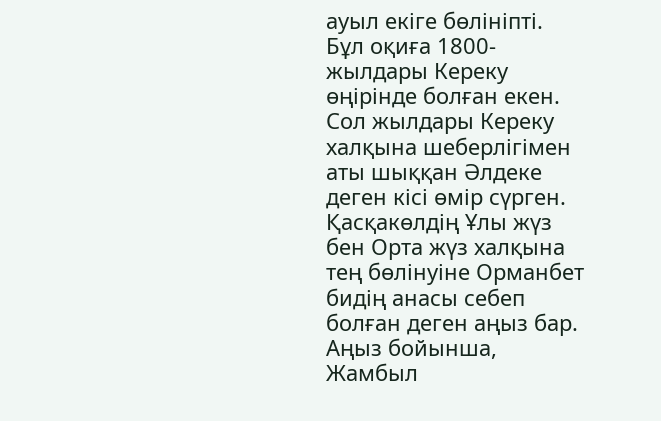ауыл екіге бөлініпті.
Бұл оқиға 1800-жылдары Кереку өңірінде болған екен. Сол жылдары Кереку халқына шеберлігімен аты шыққан Әлдеке деген кісі өмір сүрген.
Қасқакөлдің Ұлы жүз бен Орта жүз халқына тең бөлінуіне Орманбет бидің анасы себеп болған деген аңыз бар.
Аңыз бойынша, Жамбыл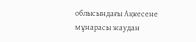облысындағы Ақкесене мұнарасы жаудан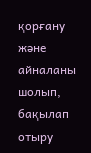қорғану және айналаны шолып, бақылап отыру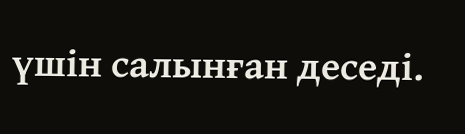үшін салынған деседі.